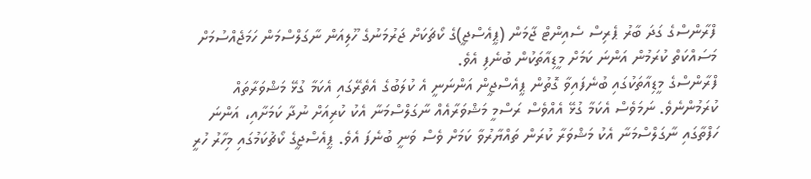ފްރާންސްގެ ގަދަ ބާރު ޕެރިސް ސެއިންޓް ޖާމަން (ޕީއެސްޖީ)ގެ ކޯޗަކަށް ޖަރުމަނުގެ ހޫލިއަން ނާގަލްސްމަން ހަމަޖެއްސުމަށް މަސައްކަތް ކުރަމުން އަންނަ ކަމަށް މީޑިއާތަކުން ބުނެފި އެވެ.
ފްރާންސްގެ މީޑިއާތަކުގައި ބުނެފައިވާ ގޮތުން ޕީއެސްޖީން އަންނަނީ އެ ކުލަބުގެ އެތެރޭގައި އެކަމާ ގުޅޭ މަޝްވަރާތައް ކުރަމުންނެވެ. ނަމަވެސް އެކަމާ ގުޅޭ އެއްވެސް ރަސްމީ މަޝްވަރާއެއް ނާގަލްސްމަނާ އެކު ކުރިއަށް ނުދާ ކަމަށާއި، އަންނަ ހަފްތާގައި ނާގަލްސްމަނާ އެކު މަޝްވަރާ ކުރަން ތައްޔާރުވާ ކަމަށް ވެސް ވަނީ ބުނެފަ އެވެ. ޕީއެސްޖީގެ ކޯޗުކަމުގައި މިހާރު ހުރީ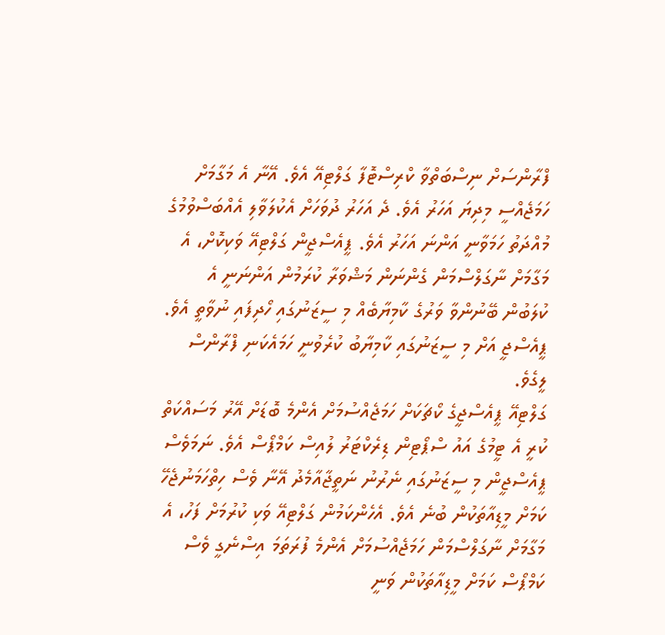ފްރާންސަށް ނިސްބަތްވާ ކްރިސްޓޮފާ ގަލްޓިއޭ އެވެ. އޭނާ އެ މަގާމަށް ހަމަޖެއްސީ މިދިޔަ އަހަރު އެވެ. ދެ އަހަރު ދުވަހަށް އެކުލަވާލި އެއްބަސްވުމުގެ މުއްދަތު ހަމަވާނީ އަންނަ އަހަރު އެވެ. ޕީއެސްޖީން ގަލްޓިއޭ ވަކިކޮށް، އެ މަގާމަށް ނާގަލްސްމަން ގެންނަން މަޝްވަރާ ކުރަމުން އަންނަނީ އެ ކުލަބުން ބޭނުންވާ ވަރުގެ ކާމިޔާބެއް މި ސީޒަނުގައި ހޯދިފައި ނުވާތީ އެވެ. ޕީއެސްޖީ އަށް މި ސީޒަނުގައި ކާމިޔާބު ކުރެވުނީ ހަމައެކަނި ފްރާންސް ލީގެވެ.
ގަލްޓިއޭ ޕީއެސްޖީގެ ކޯޗަކަށް ހަމަޖެއްސުމަށް އެންމެ ބޮޑަށް އޭރު މަސައްކަތް ކުރީ އެ ޓީމުގެ އައު ސްޕޯޓިން ޑިރެކްޓަރު ލުއިސް ކަމްޕޯސް އެވެ. ނަމަވެސް ޕީއެސްޖީން މި ސީޒަނުގައި ނެރުނު ނަތީޖާއާމެދު އޭނާ ވެސް ހިތްހަމަނުޖެހޭ ކަމަށް މީޑިއާތަކުން ބުނެ އެވެ. އެހެންކަމުން ގަލްޓިއޭ ވަކި ކުރުމަށް ފަހު، އެ މަގާމަށް ނާގަލްސްމަން ހަމަޖެއްސުމަށް އެންމެ ފުރަތަމަ އިސްނެގީ ވެސް ކަމްޕޯސް ކަމަށް މީޑިއާތަކުން ވަނީ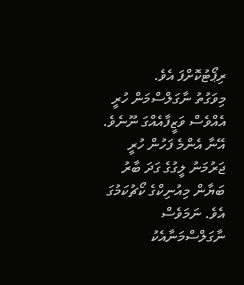ރިޕޯޓުކޮށްފަ އެވެ.
މިވަގުތު ނާގަލްސްމަން ހުރީ އެއްވެސް ވަޒީފާއެއްގަ ނޫނެވެ. އޭނާ އެންމެ ފަހުން ހުރީ ޖަރުމަނު ލީގުގެ ގަދަ ބާރު ބަޔާން މިއުނިކްގެ ކޯޗުކަމުގަ އެވެ. ނަމަވެސް ނާގަލްސްމަނާއެކު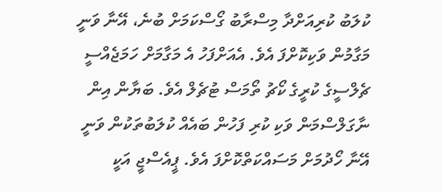ކުލަބު ކުރިއަށްދާ މިސްރާބު ގޯސްކަމަށް ބުނެ، އޭނާ ވަނީ މަގާމުން ވަކިކޮށްފަ އެވެ. އެއަށްފަހު އެ މަގާމަށް ހަމަޖެއްސީ ޗެލްސީގެ ކުރީގެ ކޯޗު ތޯމަސް ޓުޗެލް އެވެ. ބަޔާން އިން ނާގަލްސްމަން ވަކި ކުރި ފަހުން ބައެއް ކުލަބުތަކުން ވަނީ އޭނާ ހޯދުމަށް މަސައްކަތްކޮށްފަ އެވެ. ޕީއެސްޖީ އަކީ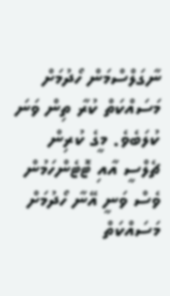ނާގަލްސްމަން ހޯދުމަށް މަސައްކަތް ކުރާ ތިން ވަނަ ކުލަބެވެ. މީގެ ކުރިން ޗެލްސީ އާއި ޓޮޓެންހަމުން ވެސް ވަނީ އޭނާ ހޯދުމަށް މަސައްކަތް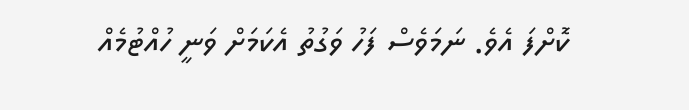ކޮށްފަ އެވެ. ނަމަވެސް ފަހު ވަގުތު އެކަމަށް ވަނީ ހުއްޓުމެއް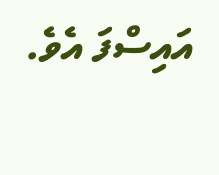އައިސްފަ އެވެ.